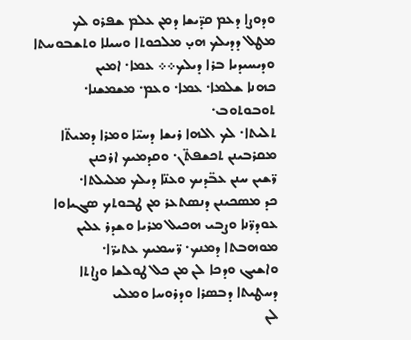ܘܕܘܨܐ ܕܥܡ ܩܕ̈ܝܫܐ ܕܡܢ ܥܠܡ ܫܦܪܘ ܠܟ
ܡܛܠ ܕܕܝܠܟ ܗܝ̣ ܡܠܟܘܬܐ ܘܚܝܠܐ ܘܬܫܒܘܚܬܐ
ܘܕܝܚܝܕܝܐ ܒܪܐ ܕܝܠܟ܀܀ ܥܡܐ܁ ܐܡܝܢ
ܟܗܢܐ ܫܠܡܐ܁ ܥܡܐ܁ ܘܥܡ܁ ܡܫܡܫܢܐ܁ ܬܘܒܘܬܘܒ܁
ܬܠܝܬܐ܁ ܠܟ ܐܠܗܐ ܪܝܫܐ ܕܚܝ̈ܐ ܘܡܪܐ ܕܡܝܬ̈ܐ
ܡܩܪܒܝܢܢ ܬܟܫܦܬ̈ܢ܁ ܘܩܕܡܝܟ ܐܪܟܢܢ
ܪ̈ܫܝܢ ܚܢܢ ܥܒ̈ܕܝܟ ܘܥܢ̈ܐ ܕܝܠܟ ܡܠܝܠܬܐ܁
ܟܕ ܡܣܟܝܢܢ ܕܢܣܬܥܪ ܡܢ ܛܒܘܬܟ ܣܓܝܐܘܐ
ܥܘܕܪ̈ܢܐ ܘܨܒܝ ܗܟܝܠ ܡܪܝܐ ܘܫܕܪ ܥܠܝܢ
ܡܘܗܒܬܐ ܕܡܢܟ܁ ܪ̈ܚܡܝܟ ܥܬܝܪ̈ܐ܁
ܘܐܫܝܓ ܘܕܟܐ ܠܢ ܡܢ ܟܠ ܛܘܠܫܐ ܘܨܐܬܐ
ܕܚܛܝܬܐ ܕܒܣܪܐ ܘܕܪܘܚܐ ܘܡܠܝ
ܠܢ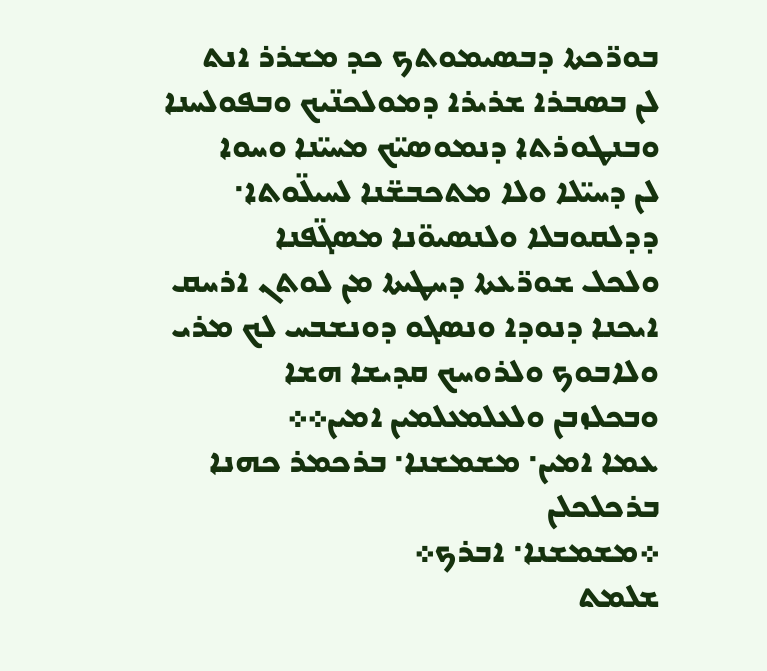ܒܘܪ̈ܟܬܐ ܕܒܣܝܡܘܬܟ ܟܕ ܡܫܪܪ ܐܢܬ
ܠܢ ܒܣܒܪܐ ܫܪܝܪܐ ܕܡܘܠܟܢ̈ܝܟ ܘܒܦܘܠܚܢܐ
ܘܒܢܛܘܪܬܐ ܕܢܡܘܣܝ̈ܟ ܡܚܝ̈ܢܐ ܘܚܘܐ
ܠܢ ܕܚܝ̈ܠܐ ܘܠܐ ܡܬܟܒܫ̈ܢܐ ܠܚܝܠ̈ܘܬܐ܁
ܕܕܠܩܘܒܠܐ ܘܠܢܣܝܘ̈ܢܐ ܡܣܓ̈ܦܢܐ
ܘܠܟܠ ܫܘܪ̈ܥܬܐ ܕܚܛܝܬܐ ܡܢ ܠܘܬܢ ܐܪܚܩ
ܐܝܟܢܐ ܕܢܘܕܐ ܘܢܣܓܘ ܕܘܢܫܒܚ ܠܟ ܡܪܝ
ܘܠܐܒܘܟ ܘܠܪܘܚܟ ܩܕܝܫܐ ܗܫܐ
ܘܒܟܠܙܒܢ ܘܠܥܠܡܥܠܡܝܢ ܐܡܝܢ܀܀
ܥܡܐ ܐܡܝܢ܁ ܡܫܡܫܢܐ܁ ܒܪܟܡܪ ܟܗܢܐ ܒܪܟܠܟܠܢ
܀ܡܫܡܫܢܐ܁ ܐܒܪܟ܀
ܫܠܡܬ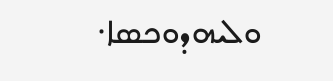ܘܠܝܗܕܘܟܣܐ܁